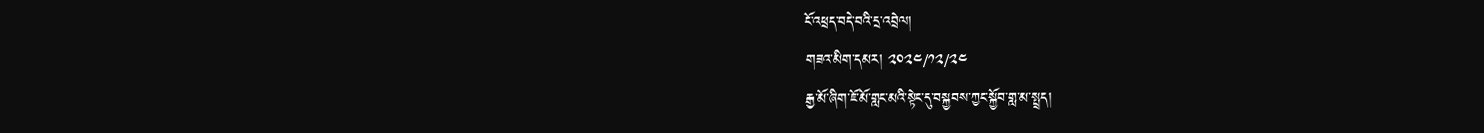ངོ་འཕྲད་བདེ་བའི་དྲ་འབྲེལ།
གཟའ་མིག་དམར། ༢༠༢༤/༡༢/༢༤
རྒྱ་མོ་ཞིག་ཇོ་མོ་གླང་མའི་སྟེང་དུ་བསྐྱབས་ཀྱང་སྐྱོབ་གླ་མ་སྤྲད།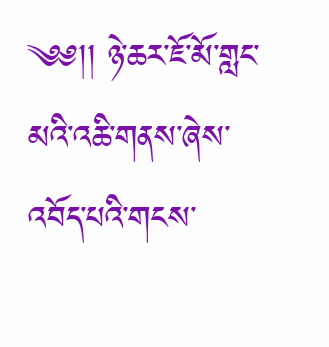༄༅།། ཉེ་ཆར་ཇོ་མོ་གླང་མའི་འཆི་གནས་ཞེས་འབོད་པའི་གངས་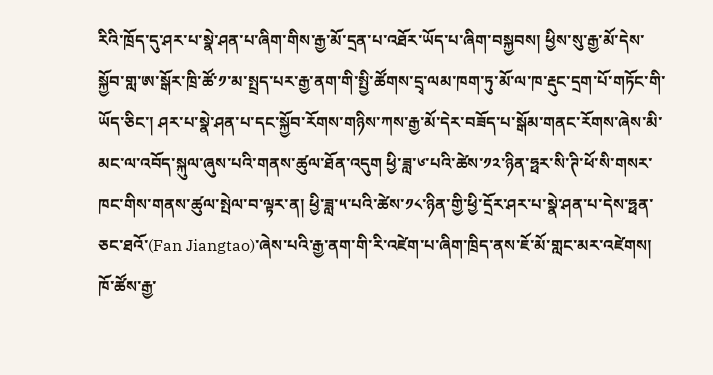རིའི་ཁྲོད་དུ་ཤར་པ་སྣེ་ཤན་པ་ཞིག་གིས་རྒྱ་མོ་དྲན་པ་འཐོར་ཡོད་པ་ཞིག་བསྐྱབས། ཕྱིས་སུ་རྒྱ་མོ་དེས་སྐྱོབ་གླ་ཨ་སྒོར་ཁྲི་ཚོ་༡་མ་སྤྲད་པར་རྒྱ་ནག་གི་སྤྱི་ཚོགས་དྲྭ་ལམ་ཁག་ཏུ་མོ་ལ་ཁ་རྡུང་དྲག་པོ་གཏོང་གི་ཡོད་ཅིང་། ཤར་པ་སྣེ་ཤན་པ་དང་སྐྱོབ་རོགས་གཉིས་ཀས་རྒྱ་མོ་དེར་བཟོད་པ་སྒོམ་གནང་རོགས་ཞེས་མི་མང་ལ་འབོད་སྐུལ་ཞུས་པའི་གནས་ཚུལ་ཐོན་འདུག ཕྱི་ཟླ་༦་པའི་ཚེས་༡༢་ཉིན་ཧྥར་སི་ཊི་ཕོ་སི་གསར་ཁང་གིས་གནས་ཚུལ་སྤེལ་བ་ལྟར་ན། ཕྱི་ཟླ་༥་པའི་ཚེས་༡༨་ཉིན་གྱི་ཕྱི་དྲོར་ཤར་པ་སྣེ་ཤན་པ་དེས་ཧྥན་ཅང་ཐའོ་(Fan Jiangtao)་ཞེས་པའི་རྒྱ་ནག་གི་རི་འཛེག་པ་ཞིག་ཁྲིད་ནས་ཇོ་མོ་གླང་མར་འཛེགས། ཁོ་ཚོས་རྒྱ་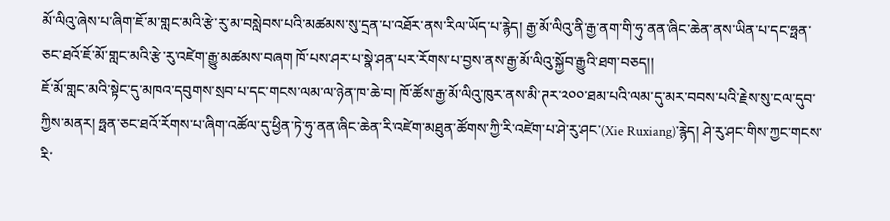མོ་ལིའུ་ཞེས་པ་ཞིག་ཇོ་མ་གླང་མའི་རྩེ་རུ་མ་བསླེབས་པའི་མཚམས་སུ་དྲན་པ་འཐོར་ནས་རིལ་ཡོད་པ་རྙེད། རྒྱ་མོ་ལིའུ་ནི་རྒྱ་ནག་གི་ཧུ་ནན་ཞིང་ཆེན་ནས་ཡིན་པ་དང་ཧྥན་ཅང་ཐའོ་ཇོ་མོ་གླང་མའི་རྩེ་རུ་འཛེག་རྒྱུ་མཚམས་བཞག ཁོ་པས་ཤར་པ་སྣེ་ཤན་པར་རོགས་པ་བྱས་ནས་རྒྱ་མོ་ལིའུ་སྐྱོབ་རྒྱུའི་ཐག་བཅད།།
ཇོ་མོ་གླང་མའི་སྟེང་དུ་མཁའ་དབུགས་སྲབ་པ་དང་གངས་ལམ་ལ་ཉེན་ཁ་ཆེ་བ། ཁོ་ཚོས་རྒྱ་མོ་ལིའུ་ཁུར་ནས་མི་ཊར་༢༠༠་ཐམ་པའི་ལམ་དུ་མར་བབས་པའི་རྗེས་སུ་ངལ་དུབ་ཀྱིས་མནར། ཧྥན་ཅང་ཐའོ་རོགས་པ་ཞིག་འཚོལ་དུ་ཕྱིན་ཏེ་ཧུ་ནན་ཞིང་ཆེན་རི་འཛེག་མཐུན་ཚོགས་ཀྱི་རི་འཛེག་པ་ཤེ་རུ་ཤང་(Xie Ruxiang)་རྙེད། ཤེ་རུ་ཤང་གིས་ཀྱང་གངས་རི་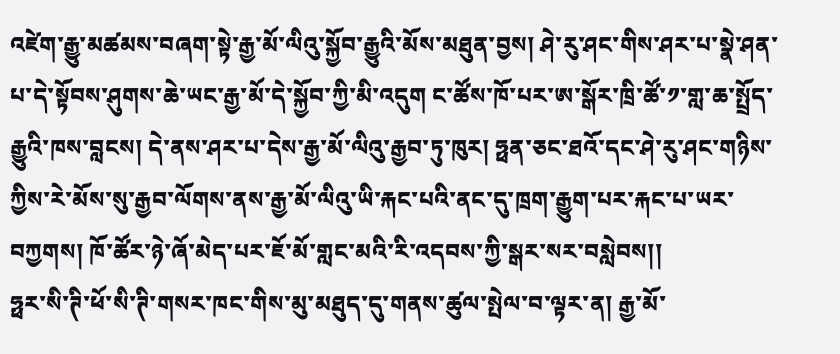འཛེག་རྒྱུ་མཚམས་བཞག་སྟེ་རྒྱ་མོ་ལིའུ་སྐྱོབ་རྒྱུའི་མོས་མཐུན་བྱས། ཤེ་རུ་ཤང་གིས་ཤར་པ་སྣེ་ཤན་པ་དེ་སྟོབས་ཤུགས་ཆེ་ཡང་རྒྱ་མོ་དེ་སྐྱོབ་ཀྱི་མི་འདུག ང་ཚོས་ཁོ་པར་ཨ་སྒོར་ཁྲི་ཚོ་༡་གླ་ཆ་སྤྲོད་རྒྱུའི་ཁས་བླངས། དེ་ནས་ཤར་པ་དེས་རྒྱ་མོ་ལིའུ་རྒྱབ་ཏུ་ཁུར། ཧྥན་ཅང་ཐའོ་དང་ཤེ་རུ་ཤང་གཉིས་ཀྱིས་རེ་མོས་སུ་རྒྱབ་ལོགས་ནས་རྒྱ་མོ་ལིའུ་ཡི་རྐང་པའི་ནང་དུ་ཁྲག་རྒྱུག་པར་རྐང་པ་ཡར་བཀྱགས། ཁོ་ཚོར་ཉེ་ཞོ་མེད་པར་ཇོ་མོ་གླང་མའི་རི་འདབས་ཀྱི་སྒར་སར་བསླེབས།།
ཧྥར་སི་ཊི་ཕོ་སི་ཊི་གསར་ཁང་གིས་མུ་མཐུད་དུ་གནས་ཚུལ་སྤེལ་བ་ལྟར་ན། རྒྱ་མོ་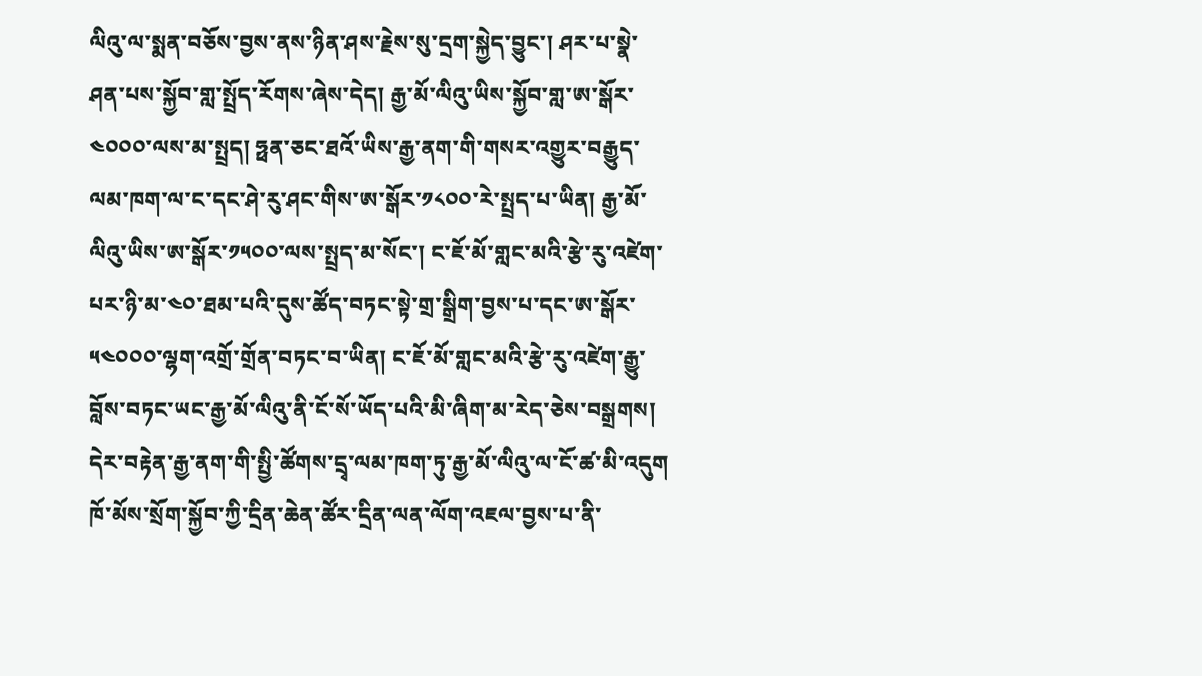ལིའུ་ལ་སྨན་བཅོས་བྱས་ནས་ཉིན་ཤས་རྗེས་སུ་དྲག་སྐྱེད་བྱུང་། ཤར་པ་སྣེ་ཤན་པས་སྐྱོབ་གླ་སྤྲོད་རོགས་ཞེས་དེད། རྒྱ་མོ་ལིའུ་ཡིས་སྐྱོབ་གླ་ཨ་སྒོར་༤༠༠༠་ལས་མ་སྤྲད། ཧྥན་ཅང་ཐའོ་ཡིས་རྒྱ་ནག་གི་གསར་འགྱུར་བརྒྱུད་ལམ་ཁག་ལ་ང་དང་ཤེ་རུ་ཤང་གིས་ཨ་སྒོར་༡༨༠༠་རེ་སྤྲད་པ་ཡིན། རྒྱ་མོ་ལིའུ་ཡིས་ཨ་སྒོར་༡༥༠༠་ལས་སྤྲད་མ་སོང་། ང་ཇོ་མོ་གླང་མའི་རྩེ་རུ་འཛེག་པར་ཉི་མ་༤༠་ཐམ་པའི་དུས་ཚོད་བཏང་སྟེ་གྲ་སྒྲིག་བྱས་པ་དང་ཨ་སྒོར་༥༤༠༠༠་ལྷག་འགྲོ་གྲོན་བཏང་བ་ཡིན། ང་ཇོ་མོ་གླང་མའི་རྩེ་རུ་འཛེག་རྒྱུ་བློས་བཏང་ཡང་རྒྱ་མོ་ལིའུ་ནི་ངོ་སོ་ཡོད་པའི་མི་ཞིག་མ་རེད་ཅེས་བསྒྲགས། དེར་བརྟེན་རྒྱ་ནག་གི་སྤྱི་ཚོགས་དྲྭ་ལམ་ཁག་ཏུ་རྒྱ་མོ་ལིའུ་ལ་ངོ་ཚ་མི་འདུག ཁོ་མོས་སྲོག་སྐྱོབ་ཀྱི་དྲིན་ཆེན་ཚོར་དྲིན་ལན་ལོག་འཇལ་བྱས་པ་ནི་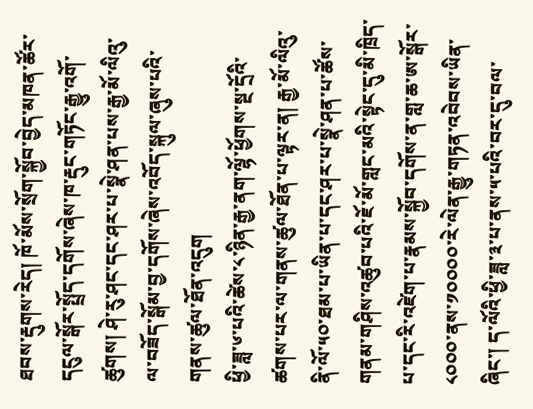ཐབས་རྡུགས་རེད། ཁོ་མོས་སྲོག་སྐྱོབ་བྱེད་མཁན་ཚོར་དངུལ་སྒོར་སྤྲོད་དགོས་ཞེས་ཁ་རྡུང་གཏོང་རྒྱུ་འགོ་ཚུགས། ཤེ་རུ་ཤང་དང་ཤར་པ་སྣེ་ཤན་པས་རྒྱ་མོ་ལིའུ་ལ་བཟོད་སྒོམ་བྱ་དགོས་ཞེས་འབོད་སྐུལ་ཞུས་པའི་གནས་ཚུལ་ཐོན་འདུག
ཕྱི་ཟླ་༦་པའི་ཚེས་༨་ཉིན་རྒྱ་ནག་ལྷོ་ཕྱོགས་སྔ་དྲོའི་ཚགས་པར་ལ་གནས་ཚུལ་ཐོན་པ་ལྟར་ན། རྒྱ་མོ་ལིའུ་ནི་ལོ་༥༠་ཐམ་པ་ཡིན་པ་དང་ཤར་པ་སྣེ་ཤན་པ་ཚོས་གནམ་གཤིས་འཚུབ་པའི་ཇོ་མོ་གླང་མའི་སྟེང་དུ་མི་ཁྲིད་པ་དང་རི་འཛེག་པ་རྣམས་སྐྱོབ་དགོས་ན་གླ་ཆ་ཨ་སྒོར་༨༠༠༠་ནས་༡༠༠༠༠་རེ་ལེན་རྒྱུ་གཏན་འབེབས་ཡིན་ཞིང་། ད་ལོའི་ཕྱི་ཟླ་༣་པ་ནས་༥་པའི་བར་དུ་བལ་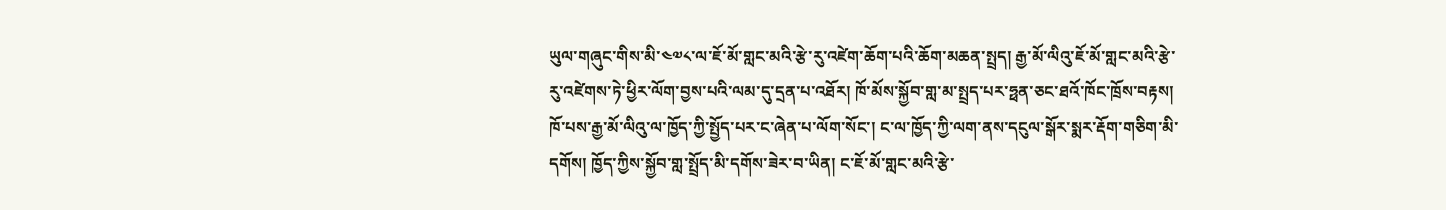ཡུལ་གཞུང་གིས་མི་༤༧༨་ལ་ཇོ་མོ་གླང་མའི་རྩེ་རུ་འཛེག་ཆོག་པའི་ཆོག་མཆན་སྤྲད། རྒྱ་མོ་ལིའུ་ཇོ་མོ་གླང་མའི་རྩེ་རུ་འཛེགས་ཏེ་ཕྱིར་ལོག་བྱས་པའི་ལམ་དུ་དྲན་པ་འཐོར། ཁོ་མོས་སྐྱོབ་གླ་མ་སྤྲད་པར་ཧྥན་ཅང་ཐའོ་ཁོང་ཁྲོས་བརྟས། ཁོ་པས་རྒྱ་མོ་ལིའུ་ལ་ཁྱོད་ཀྱི་སྤྱོད་པར་ང་ཞེན་པ་ལོག་སོང་། ང་ལ་ཁྱོད་ཀྱི་ལག་ནས་དངུལ་སྒོར་སྨར་རྡོག་གཅིག་མི་དགོས། ཁྱོད་ཀྱིས་སྐྱོབ་གླ་སྤྲོད་མི་དགོས་ཟེར་བ་ཡིན། ང་ཇོ་མོ་གླང་མའི་རྩེ་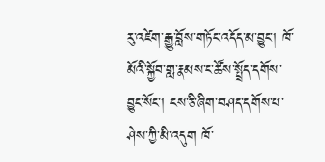རུ་འཛེག་རྒྱུ་བློས་གཏོང་འདོད་མ་བྱུང་། ཁོ་མོའི་སྐྱོབ་གླ་རྣམས་ང་ཚོས་སྤྲོད་དགོས་བྱུང་སོང་། ངས་ཅི་ཞིག་བཤད་དགོས་པ་ཤེས་ཀྱི་མི་འདུག ཁོ་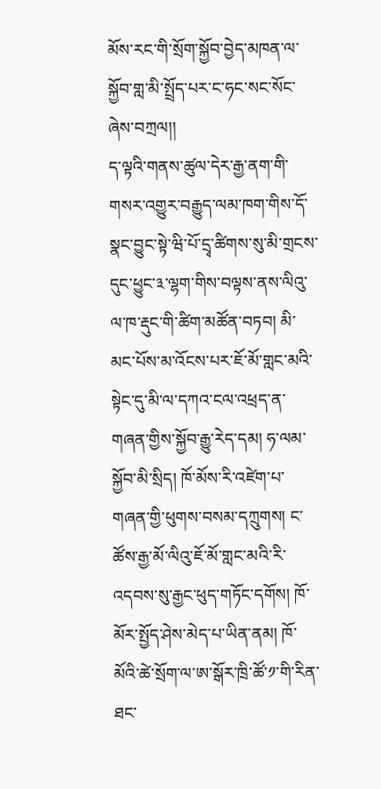མོས་རང་གི་སྲོག་སྐྱོབ་བྱེད་མཁན་ལ་སྐྱོབ་གླ་མི་སྤྲོད་པར་ང་ཧང་སང་སོང་ཞེས་བཀྲལ།།
ད་ལྟའི་གནས་ཚུལ་དེར་རྒྱ་ནག་གི་གསར་འགྱུར་བརྒྱུད་ལམ་ཁག་གིས་དོ་སྣང་བྱུང་སྟེ་ཝི་པོ་དྲྭ་ཚིགས་སུ་མི་གྲངས་དུང་ཕྱུང་༣་ལྷག་གིས་བལྟས་ནས་ལིའུ་ལ་ཁ་རྡུང་གི་ཚིག་མཚོན་བཏབ། མི་མང་པོས་མ་འོངས་པར་ཇོ་མོ་གླང་མའི་སྟེང་དུ་མི་ལ་དཀའ་ངལ་འཕྲད་ན་གཞན་གྱིས་སྐྱོབ་རྒྱུ་རེད་དམ། ཧ་ལམ་སྐྱོབ་མི་སྲིད། ཁོ་མོས་རི་འཛེག་པ་གཞན་གྱི་ཕུགས་བསམ་དཀྲུགས། ང་ཚོས་རྒྱ་མོ་ལིའུ་ཇོ་མོ་གླང་མའི་རི་འདབས་སུ་རྒྱང་ཕུད་གཏོང་དགོས། ཁོ་མོར་སྤྱོད་ཤེས་མེད་པ་ཡིན་ནམ། ཁོ་མོའི་ཚེ་སྲོག་ལ་ཨ་སྒོར་ཁྲི་ཚོ་༡་གི་རིན་ཐང་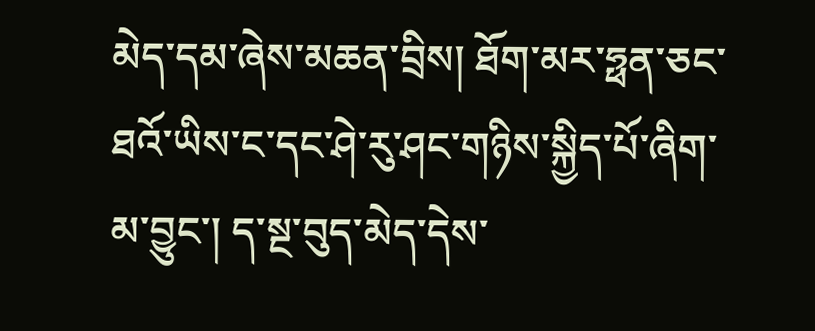མེད་དམ་ཞེས་མཆན་བྲིས། ཐོག་མར་ཧྥན་ཅང་ཐའོ་ཡིས་ང་དང་ཤེ་རུ་ཤང་གཉིས་སྐྱིད་པོ་ཞིག་མ་བྱུང་། ད་སྔ་བུད་མེད་དེས་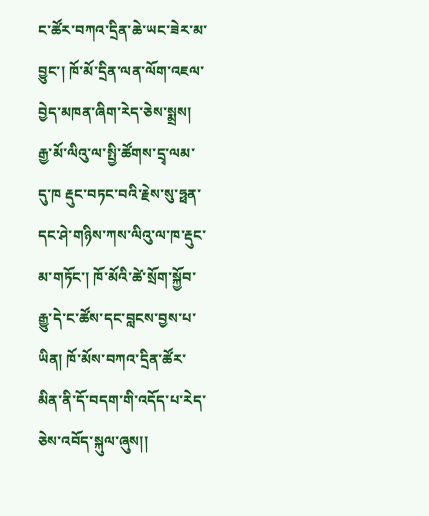ང་ཚོར་བཀའ་དྲིན་ཆེ་ཡང་ཟེར་མ་བྱུང་། ཁོ་མོ་དྲིན་ལན་ལོག་འཇལ་བྱེད་མཁན་ཞིག་རེད་ཅེས་སྨྲས། རྒྱ་མོ་ལིའུ་ལ་སྤྱི་ཚོགས་དྲྭ་ལམ་དུ་ཁ རྡུང་བཏང་བའི་རྗེས་སུ་ཧྥན་དང་ཤེ་གཉིས་ཀས་ལིའུ་ལ་ཁ་རྡུང་མ་གཏོང་། ཁོ་མོའི་ཚེ་སྲོག་སྐྱོབ་རྒྱུ་དེ་ང་ཚོས་དང་བླངས་བྱས་པ་ཡིན། ཁོ་མོས་བཀའ་དྲིན་ཚོར་མིན་ནི་དོ་བདག་གི་འདོད་པ་རེད་ཅེས་འབོད་སྐུལ་ཞུས།།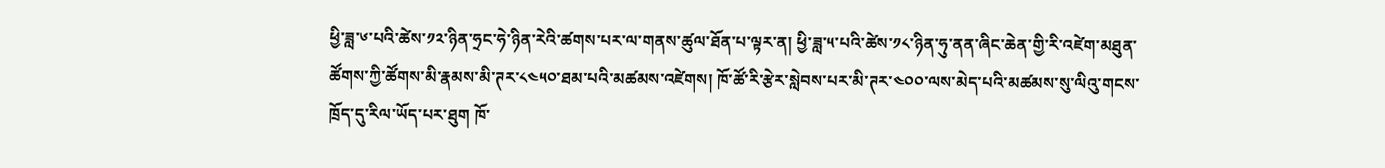ཕྱི་ཟླ་༦་པའི་ཚེས་༡༢་ཉིན་ཧྲང་ཧེ་ཉིན་རེའི་ཚགས་པར་ལ་གནས་ཚུལ་ཐོན་པ་ལྟར་ན། ཕྱི་ཟླ་༥་པའི་ཚེས་༡༨་ཉིན་ཧུ་ནན་ཞིང་ཆེན་གྱི་རི་འཛེག་མཐུན་ཚོགས་ཀྱི་ཚོགས་མི་རྣམས་མི་ཊར་༨༤༥༠་ཐམ་པའི་མཚམས་འཛེགས། ཁོ་ཚོ་རི་རྩེར་སླེབས་པར་མི་ཊར་༤༠༠་ལས་མེད་པའི་མཚམས་སུ་ལིའུ་གངས་ཁྲོད་དུ་རིལ་ཡོད་པར་ཐུག ཁོ་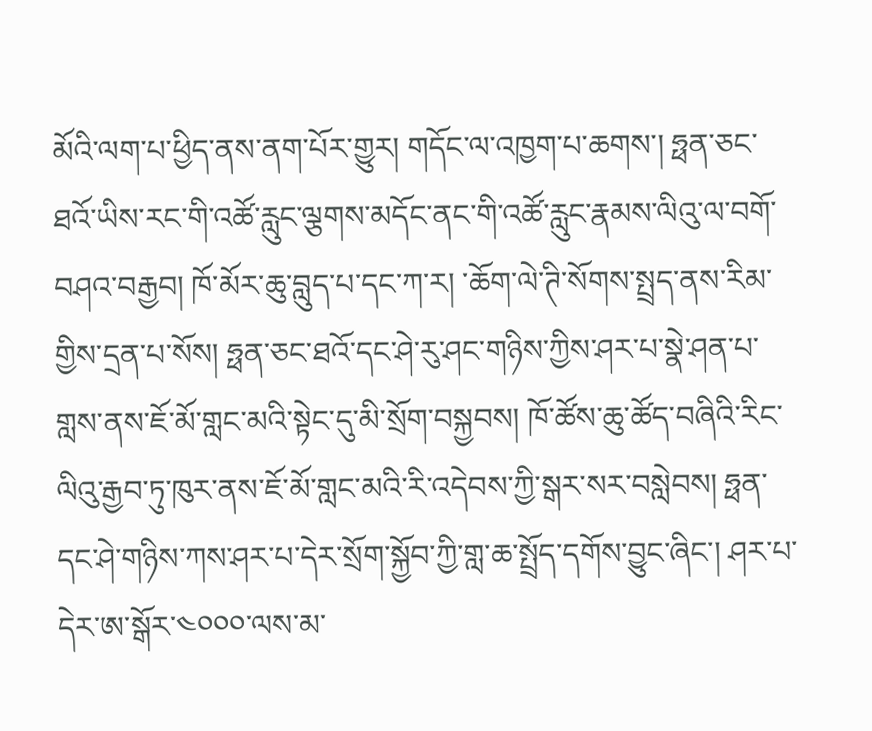མོའི་ལག་པ་ཕྱིད་ནས་ནག་པོར་གྱུར། གདོང་ལ་འཁྱག་པ་ཆགས་། ཧྥན་ཅང་ཐའོ་ཡིས་རང་གི་འཚོ་རླུང་ལྕགས་མདོང་ནང་གི་འཚོ་རླུང་རྣམས་ལིའུ་ལ་བགོ་བཤའ་བརྒྱབ། ཁོ་མོར་ཆུ་བླུད་པ་དང་ཀ་ར། ་ཆོག་ལེ་ཊི་སོགས་སྤྲད་ནས་རིམ་གྱིས་དྲན་པ་སོས། ཧྥན་ཅང་ཐའོ་དང་ཤེ་རུ་ཤང་གཉིས་ཀྱིས་ཤར་པ་སྣེ་ཤན་པ་གླས་ནས་ཇོ་མོ་གླང་མའི་སྟེང་དུ་མི་སྲོག་བསྐྱབས། ཁོ་ཚོས་ཆུ་ཚོད་བཞིའི་རིང་ལིའུ་རྒྱབ་ཏུ་ཁུར་ནས་ཇོ་མོ་གླང་མའི་རི་འདེབས་ཀྱི་སྒར་སར་བསླེབས། ཧྥན་དང་ཤེ་གཉིས་ཀས་ཤར་པ་དེར་སྲོག་སྐྱོབ་ཀྱི་གླ་ཆ་སྤྲོད་དགོས་བྱུང་ཞིང་། ཤར་པ་དེར་ཨ་སྒོར་༤༠༠༠་ལས་མ་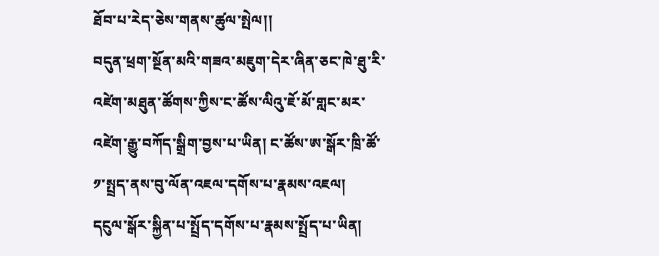ཐོབ་པ་རེད་ཅེས་གནས་ཚུལ་སྤེལ།།
བདུན་ཕྲག་སྔོན་མའི་གཟའ་མཇུག་དེར་ཞིན་ཅང་ཁེ་ཐུ་རི་འཛེག་མཐུན་ཚོགས་ཀྱིས་ང་ཚོས་ལིའུ་ཇོ་མོ་གླང་མར་འཛེག་རྒྱུ་བཀོད་སྒྲིག་བྱས་པ་ཡིན། ང་ཚོས་ཨ་སྒོར་ཁྲི་ཚོ་༡་སྤྲད་ནས་བུ་ལོན་འཇལ་དགོས་པ་རྣམས་འཇལ། དངུལ་སྒོར་སྐྱིན་པ་སྤྲོད་དགོས་པ་རྣམས་སྤྲོད་པ་ཡིན།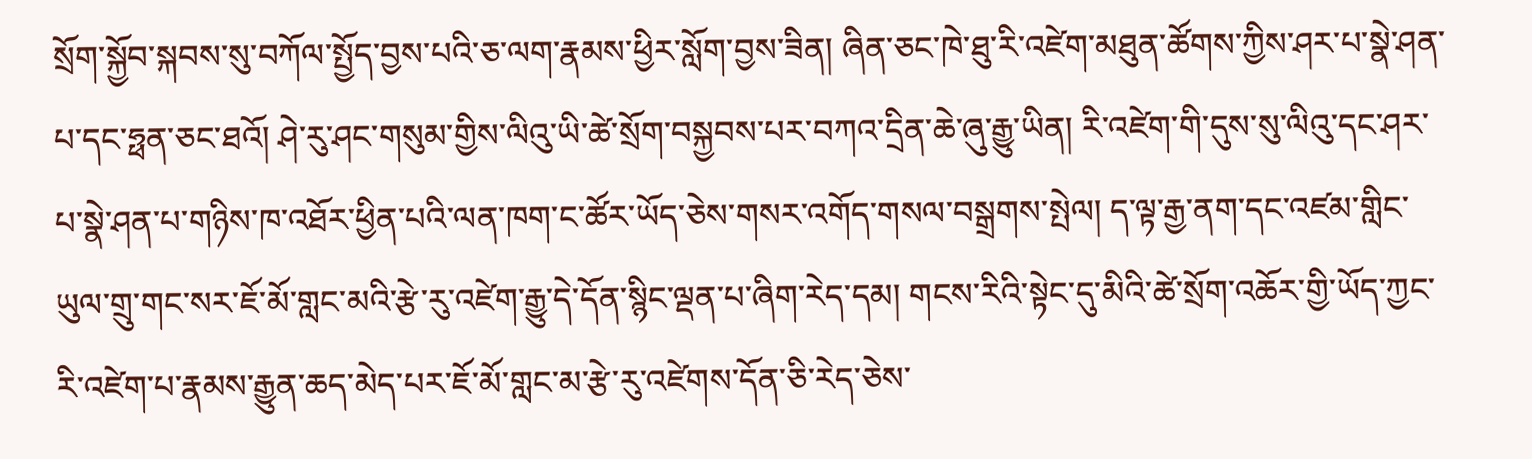སྲོག་སྐྱོབ་སྐབས་སུ་བཀོལ་སྤྱོད་བྱས་པའི་ཅ་ལག་རྣམས་ཕྱིར་སློག་བྱས་ཟིན། ཞིན་ཅང་ཁེ་ཐུ་རི་འཛེག་མཐུན་ཚོགས་ཀྱིས་ཤར་པ་སྣེ་ཤན་པ་དང་ཧྥན་ཅང་ཐའོ། ཤེ་རུ་ཤང་གསུམ་གྱིས་ལིའུ་ཡི་ཚེ་སྲོག་བསྐྱབས་པར་བཀའ་དྲིན་ཆེ་ཞུ་རྒྱུ་ཡིན། རི་འཛེག་གི་དུས་སུ་ལིའུ་དང་ཤར་པ་སྣེ་ཤན་པ་གཉིས་ཁ་འཐོར་ཕྱིན་པའི་ལན་ཁག་ང་ཚོར་ཡོད་ཅེས་གསར་འགོད་གསལ་བསྒྲགས་སྤེལ། ད་ལྟ་རྒྱ་ནག་དང་འཛམ་གླིང་ཡུལ་གྲུ་གང་སར་ཇོ་མོ་གླང་མའི་རྩེ་རུ་འཛེག་རྒྱུ་དེ་དོན་སྙིང་ལྡན་པ་ཞིག་རེད་དམ། གངས་རིའི་སྟེང་དུ་མིའི་ཚེ་སྲོག་འཆོར་གྱི་ཡོད་ཀྱང་རི་འཛེག་པ་རྣམས་རྒྱུན་ཆད་མེད་པར་ཇོ་མོ་གླང་མ་རྩེ་རུ་འཛེགས་དོན་ཅི་རེད་ཅེས་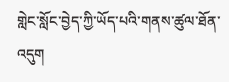གླེང་སློང་བྱེད་ཀྱི་ཡོད་པའི་གནས་ཚུལ་ཐོན་འདུག